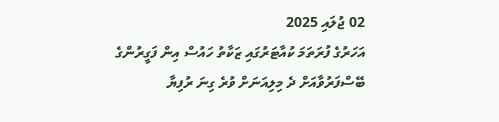02 ޖުލައި 2025
އަހަރުގެ ފުރަތަމަ ކުއާޓަރުގައި ޒަކާތު ހައުސް އިން ފަގީރުންގެ ބޭސްފަރުވާއަށް ދެ މިލިއަނަށް ވުރެ ގިނަ ރުފިޔާ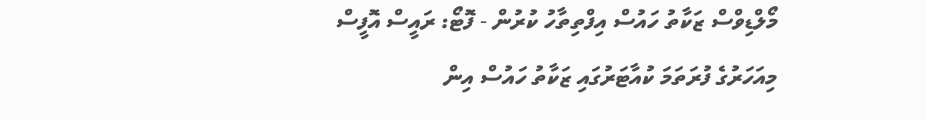މޯލްޑިވްސް ޒަކާތު ހައުސް އިފްތިތާހު ކުރުން - ފޮޓޯ: ރައީސް އޮފީސް
މިއަހަރުގެ ފުރަތަމަ ކުއާޓަރުގައި ޒަކާތު ހައުސް އިން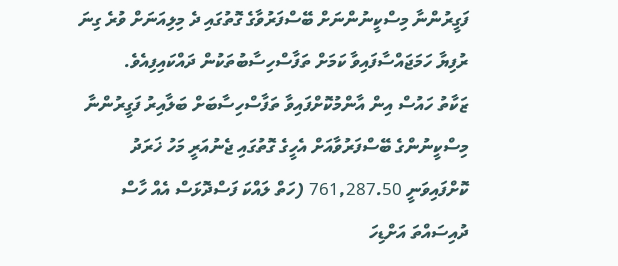ފަގީރުންނާ މިސްކީނުންނަށް ބޭސްފަރުވާގެ ގޮތުގައި ދެ މިލިއަނަށް ވުރެ ގިނަ ރުފިޔާ ހަމަޖައްސާފައިވާ ކަމަށް ތަފާސްހިސާބުތަކުން ދައްކައިފިއެވެ.
ޒަކާތު ހައުސް އިން އާންމުކޮށްފައިވާ ތަފާސްހިސާބަށް ބަލާއިރު ފަގީރުންނާ މިސްކީނުންގެ ބޭސްފަރުވާއަށް އެހީގެ ގޮތުގައި ޖެނުއަރީ މަހު ޚަރަދު ކޮށްފައިވަނީ 761,287.50 (ހަތް ލައްކަ ފަސްދޮޅަސް އެއް ހާސް ދުއިސައްތަ އަށްޑިހަ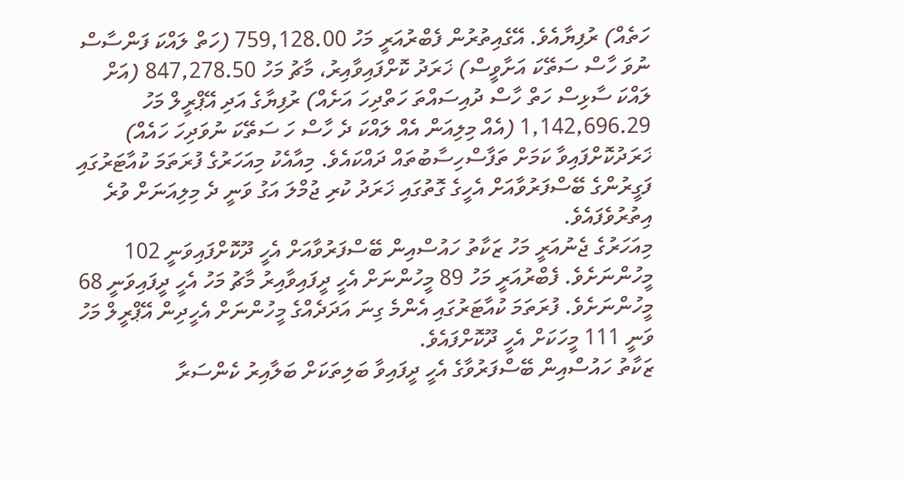ހަތެއް) ރުފިޔާއެވެ. އޭގެއިތުރުން ފެބްރުއަރީ މަހު 759,128.00 (ހަތް ލައްކަ ފަންސާސް ނުވަ ހާސް ސަތޭކަ އަށާވީސް) ޚަރަދު ކޮށްފައިވާއިރު، މާޗު މަހު 847,278.50 (އަށް ލައްކަ ސާޅިސް ހަތް ހާސް ދުއިސައްތަ ހަތްދިހަ އަށެއް) ރުފިޔާގެ އަދި އޭޕްރީލް މަހު 1,142,696.29 (އެއް މިލިއަން އެއް ލައްކަ ދެ ހާސް ހަ ސަތޭކަ ނުވަދިހަ ހައެއް) ޚަރަދުކޮށްފައިވާ ކަމަށް ތަފާސްހިސާބުތައް ދައްކައެވެ. މިއާއެކު މިއަހަރުގެ ފުރަތަމަ ކުއާޓަރުގައި ފަގީރުންގެ ބޭސްފަރުވާއަށް އެހީގެ ގޮތުގައި ޚަރަދު ކުރި ޖުމްލަ އަގު ވަނީ ދެ މިލިއަނަށް ވުރެ އިތުރުވެފައެވެ.
މިއަހަރުގެ ޖެނުއަރީ މަހު ޒަކާތު ހައުސްއިން ބޭސްފަރުވާއަށް އެހީ ދޫކޮށްފައިވަނީ 102 މީހުންނަށެވެ. ފެބްރުއަރީ މަހު 89 މީހުންނަށް އެހީ ދީފައިވާއިރު މާޗު މަހު އެހީ ދީފައިވަނީ 68 މީހުންނަށެވެ. ފުރަތަމަ ކުއާޓަރުގައި އެންމެ ގިނަ އަދަދެއްގެ މީހުންނަށް އެހީދިން އޭޕްރީލް މަހު ވަނީ 111 މީހަކަށް އެހީ ދޫކޮށްފައެވެ.
ޒަކާތު ހައުސްއިން ބޭސްފަރުވާގެ އެހީ ދީފައިވާ ބަލިތަކަށް ބަލާއިރު ކެންސަރާ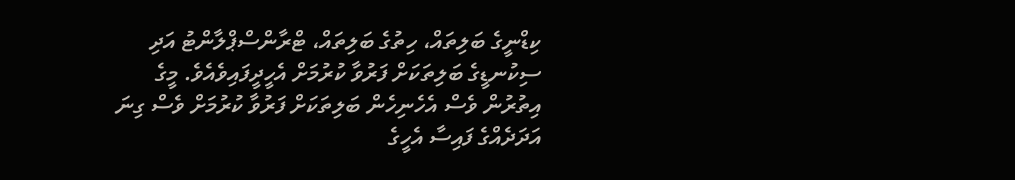ކިޑްނީގެ ބަލިތައް، ހިތުގެ ބަލިތައް، ޓްރާންސްޕްލާންޓު އަދި ސިކުނޑީގެ ބަލިތަކަށް ފަރުވާ ކުރުމަށް އެހީދީފައިވެއެވެ. މީގެ އިތުރުން ވެސް އެހެނިހެން ބަލިތަކަށް ފަރުވާ ކުރުމަށް ވެސް ގިނަ އަދަދެއްގެ ފައިސާ އެހީގެ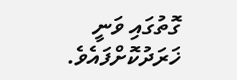ގޮތުގައި ވަނީ ޚަރަދުކޮށްފައެވެ.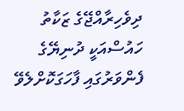ދިވެހިރާއްޖޭގެ ޒަކާތު ހައުސްއަކީ ދުނިޔޭގެ ފެންވަރުގައި ފާހަގަކޮށްލެވޭ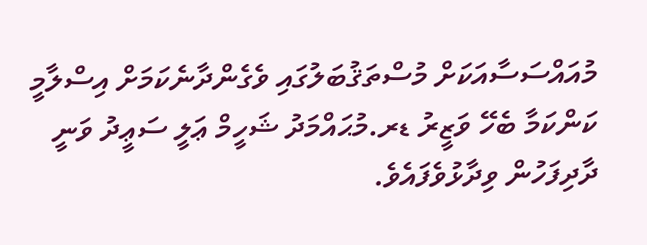މުއައްސަސާއަކަށް މުސްތަޤުބަލުގައި ވެގެންދާނެކަމަށް އިސްލާމީ ކަންކަމާ ބެހޭ ވަޒީރު ޑރ.މުޙައްމަދު ޝަހީމް ޢަލީ ސަޢީދު ވަނީ ދާދިފަހުން ވިދާޅުވެފައެވެ.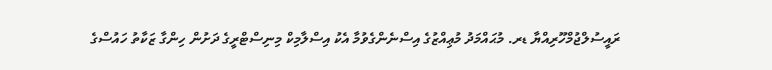ރައީސުލްޖުމްހޫރިއްޔާ ޑރ. މުޙައްމަދު މުޢިއްޒުގެ އިސްނެންގެވުމާ އެކު އިސްލާމިކް މިނިސްޓްރީގެ ދަށުން ހިންގާ ޒަކާތު ހައުސްގެ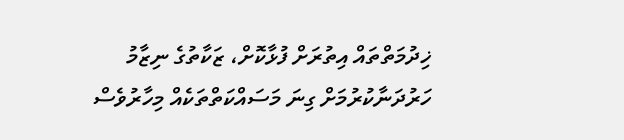ޚިދުމަތްތައް އިތުރަށް ފުޅާކޮށް، ޒަކާތުގެ ނިޒާމު ހަރުދަނާކުރުމަށް ގިނަ މަސައްކަތްތަކެއް މިހާރުވެސް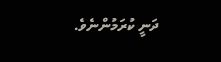ދަނީ ކުރަމުންނެވެ.